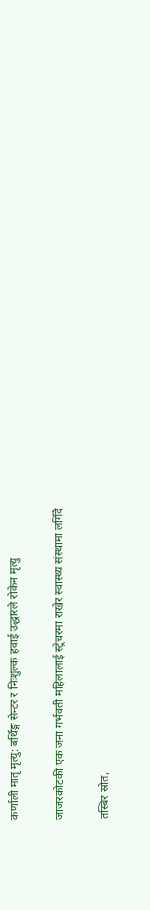कर्णाली मातृ मृत्यु: बर्थिङ्ग सेन्टर र निःशुल्क हवाई उद्धारले रोकेन मृत्यु

जाजरकोटकी एक जना गर्भवती महिलालाई स्ट्रेचरमा राखेर स्वास्थ्य संस्थामा लगिँदै

तस्बिर स्रोत,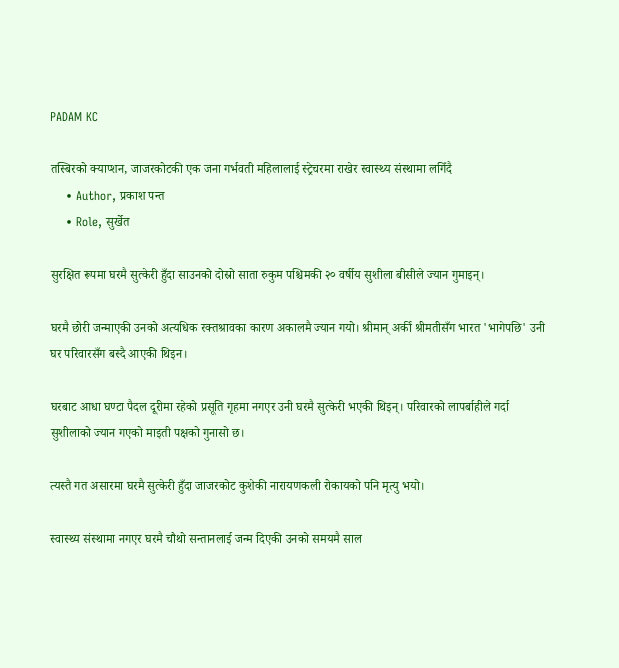PADAM KC

तस्बिरको क्याप्शन, जाजरकोटकी एक जना गर्भवती महिलालाई स्ट्रेचरमा राखेर स्वास्थ्य संस्थामा लगिँदै
    • Author, प्रकाश पन्त
    • Role, सुर्खेत

सुरक्षित रूपमा घरमै सुत्केरी हुँदा साउनको दोस्रो साता रुकुम पश्चिमकी २० वर्षीय सुशीला बीसीले ज्यान गुमाइन्।

घरमै छोरी जन्माएकी उनको अत्यधिक रक्तश्रावका कारण अकालमै ज्यान गयो। श्रीमान् अर्की श्रीमतीसँग भारत 'भागेपछि' उनी घर परिवारसँग बस्दै आएकी थिइन।

घरबाट आधा घण्टा पैदल दूरीमा रहेको प्रसूति गृहमा नगएर उनी घरमै सुत्केरी भएकी थिइन्। परिवारको लापर्बाहीले गर्दा सुशीलाको ज्यान गएको माइती पक्षको गुनासो छ।

त्यस्तै गत असारमा घरमै सुत्केरी हुँदा जाजरकोट कुशेकी नारायणकली रोकायको पनि मृत्यु भयो।

स्वास्थ्य संस्थामा नगएर घरमै चौथो सन्तानलाई जन्म दिएकी उनको समयमै साल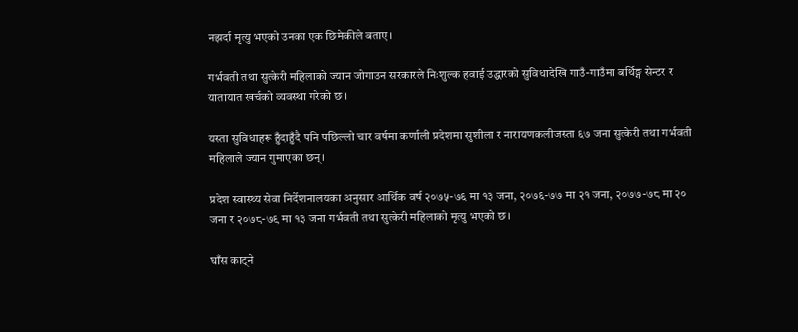नझर्दा मृत्यु भएको उनका एक छिमेकीले बताए।

गर्भवती तथा सुत्केरी महिलाको ज्यान जोगाउन सरकारले निःशुल्क हवाई उद्धारको सुविधादेखि गाउँ-गाउँमा बर्थिङ्ग सेन्टर र यातायात खर्चको व्यवस्था गरेको छ।

यस्ता सुविधाहरू हुँदाहुँदै पनि पछिल्लो चार वर्षमा कर्णाली प्रदेशमा सुशीला र नारायणकलीजस्ता ६७ जना सुत्केरी तथा गर्भवती महिलाले ज्यान गुमाएका छन्।

प्रदेश स्वास्थ्य सेवा निर्देशनालयका अनुसार आर्थिक वर्ष २०७५-७६ मा १३ जना, २०७६-७७ मा २१ जना, २०७७-७८ मा २० जना र २०७८-७९ मा १३ जना गर्भवती तथा सुत्केरी महिलाको मृत्यु भएको छ।

घाँस काट्ने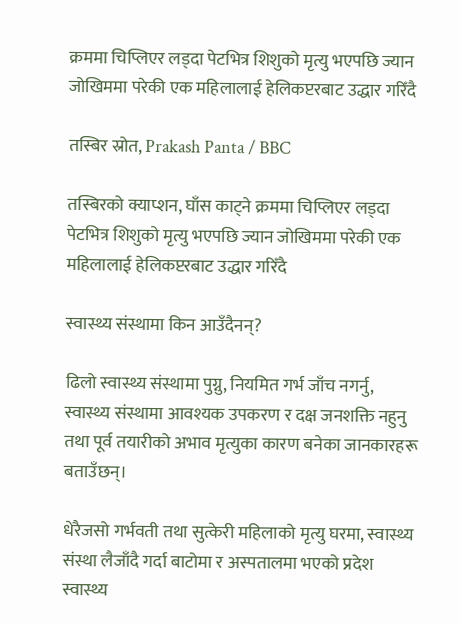क्रममा चिप्लिएर लड्दा पेटभित्र शिशुको मृत्यु भएपछि ज्यान जोखिममा परेकी एक महिलालाई हेलिकप्टरबाट उद्धार गरिँदै

तस्बिर स्रोत, Prakash Panta / BBC

तस्बिरको क्याप्शन, घाँस काट्ने क्रममा चिप्लिएर लड्दा पेटभित्र शिशुको मृत्यु भएपछि ज्यान जोखिममा परेकी एक महिलालाई हेलिकप्टरबाट उद्धार गरिँदै

स्वास्थ्य संस्थामा किन आउँदैनन्?

ढिलो स्वास्थ्य संस्थामा पुग्नु, नियमित गर्भ जाँच नगर्नु, स्वास्थ्य संस्थामा आवश्यक उपकरण र दक्ष जनशक्ति नहुनु तथा पूर्व तयारीको अभाव मृत्युका कारण बनेका जानकारहरू बताउँछन्।

धेरैजसो गर्भवती तथा सुत्केरी महिलाको मृत्यु घरमा, स्वास्थ्य संस्था लैजाँदै गर्दा बाटोमा र अस्पतालमा भएको प्रदेश स्वास्थ्य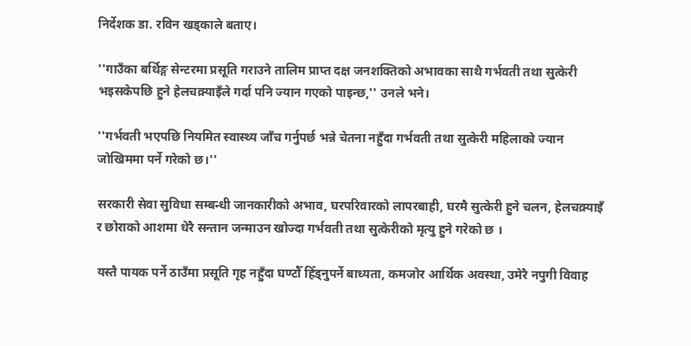निर्देशक डा. रविन खड्काले बताए।

''गाउँका बर्थिङ्ग सेन्टरमा प्रसूति गराउने तालिम प्राप्त दक्ष जनशक्तिको अभावका साथै गर्भवती तथा सुत्केरी भइसकेपछि हुने हेलचक्र्याइँले गर्दा पनि ज्यान गएको पाइन्छ,'' उनले भने।

''गर्भवती भएपछि नियमित स्वास्थ्य जाँच गर्नुपर्छ भन्ने चेतना नहुँदा गर्भवती तथा सुत्केरी महिलाको ज्यान जोखिममा पर्ने गरेको छ।''

सरकारी सेवा सुविधा सम्बन्धी जानकारीको अभाव, घरपरिवारको लापरबाही, घरमै सुत्केरी हुने चलन, हेलचक्र्याइँ र छोराको आशमा धेरै सन्तान जन्माउन खोज्दा गर्भवती तथा सुत्केरीको मृत्यु हुने गरेको छ ।

यस्तै पायक पर्ने ठाउँमा प्रसूति गृह नहुँदा घण्टौँ हिँड्नुपर्ने बाध्यता, कमजोर आर्थिक अवस्था, उमेरै नपुगी विवाह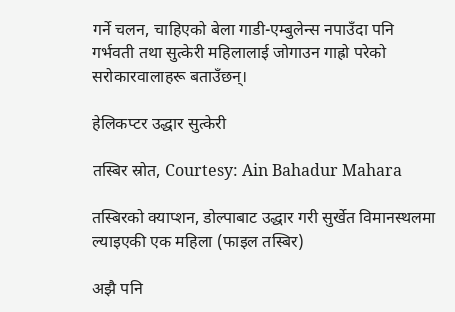गर्ने चलन, चाहिएको बेला गाडी-एम्बुलेन्स नपाउँदा पनि गर्भवती तथा सुत्केरी महिलालाई जोगाउन गाह्रो परेको सरोकारवालाहरू बताउँछन्।

हेलिकप्टर उद्धार सुत्केरी

तस्बिर स्रोत, Courtesy: Ain Bahadur Mahara

तस्बिरको क्याप्शन, डोल्पाबाट उद्धार गरी सुर्खेत विमानस्थलमा ल्याइएकी एक महिला (फाइल तस्बिर)

अझै पनि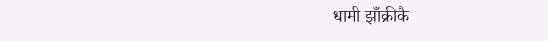धामी झाँक्रीकै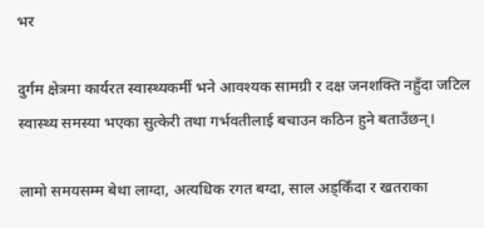भर

दुर्गम क्षेत्रमा कार्यरत स्वास्थ्यकर्मी भने आवश्यक सामग्री र दक्ष जनशक्ति नहुँदा जटिल स्वास्थ्य समस्या भएका सुत्केरी तथा गर्भवतीलाई बचाउन कठिन हुने बताउँछन्।

लामो समयसम्म बेथा लाग्दा, अत्यधिक रगत बग्दा, साल अड्किँदा र खतराका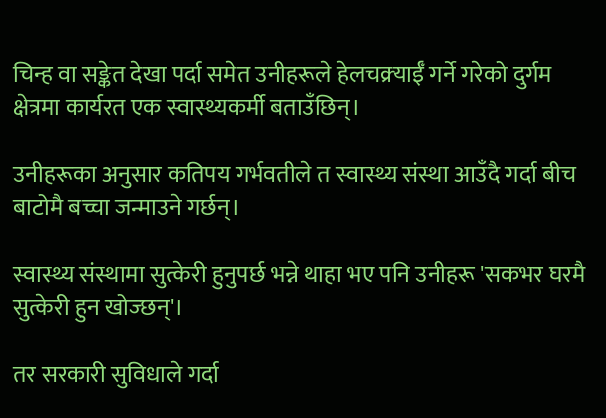चिन्ह वा सङ्केत देखा पर्दा समेत उनीहरूले हेलचक्र्याईँ गर्ने गरेको दुर्गम क्षेत्रमा कार्यरत एक स्वास्थ्यकर्मी बताउँछिन्।

उनीहरूका अनुसार कतिपय गर्भवतीले त स्वास्थ्य संस्था आउँदै गर्दा बीच बाटोमै बच्चा जन्माउने गर्छन्।

स्वास्थ्य संस्थामा सुत्केरी हुनुपर्छ भन्ने थाहा भए पनि उनीहरू 'सकभर घरमै सुत्केरी हुन खोज्छन्'।

तर सरकारी सुविधाले गर्दा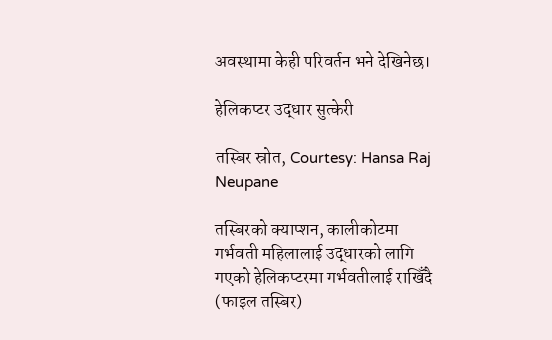अवस्थामा केही परिवर्तन भने देखिनेछ।

हेलिकप्टर उद्धार सुत्केरी

तस्बिर स्रोत, Courtesy: Hansa Raj Neupane

तस्बिरको क्याप्शन, कालीकोटमा गर्भवती महिलालाई उद्धारको लागि गएको हेलिकप्टरमा गर्भवतीलाई राखिँदै (फाइल तस्बिर)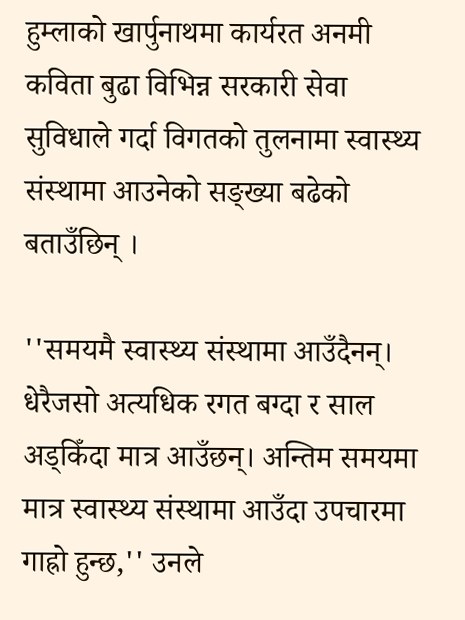हुम्लाको खार्पुनाथमा कार्यरत अनमी कविता बुढा विभिन्न सरकारी सेवा सुविधाले गर्दा विगतको तुलनामा स्वास्थ्य संस्थामा आउनेको सङ्ख्या बढेको बताउँछिन् ।

''समयमै स्वास्थ्य संस्थामा आउँदैनन्। धेरैजसो अत्यधिक रगत बग्दा र साल अड्किँदा मात्र आउँछन्। अन्तिम समयमा मात्र स्वास्थ्य संस्थामा आउँदा उपचारमा गाह्रो हुन्छ,'' उनले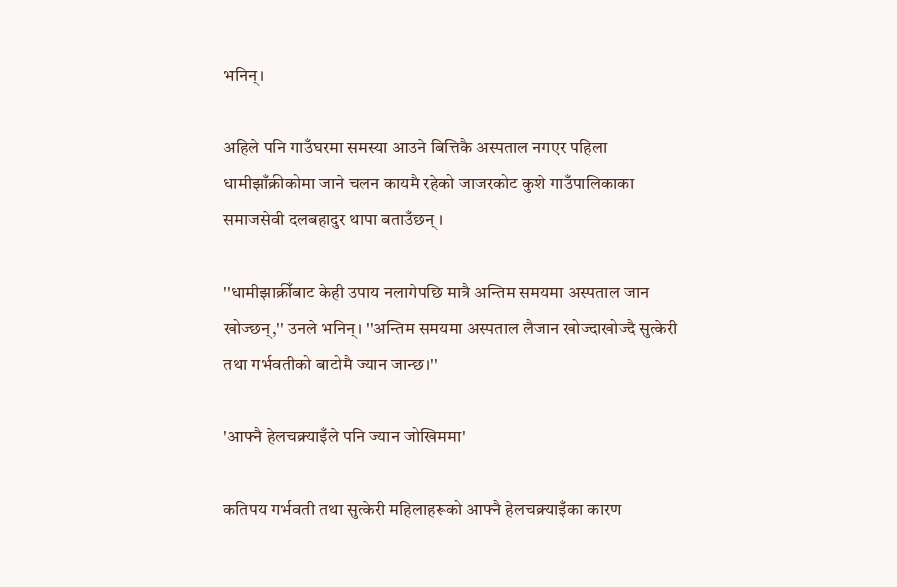भनिन्।

अहिले पनि गाउँघरमा समस्या आउने बित्तिकै अस्पताल नगएर पहिला धामीझाँक्रीकोमा जाने चलन कायमै रहेको जाजरकोट कुशे गाउँपालिकाका समाजसेवी दलबहादुर थापा बताउँछन् ।

''धामीझाक्रीँबाट केही उपाय नलागेपछि मात्रै अन्तिम समयमा अस्पताल जान खोज्छन्,'' उनले भनिन्। ''अन्तिम समयमा अस्पताल लैजान खोज्दाखोज्दै सुत्केरी तथा गर्भवतीको बाटोमै ज्यान जान्छ।''

'आफ्नै हेलचक्र्याइँले पनि ज्यान जोखिममा'

कतिपय गर्भवती तथा सुत्केरी महिलाहरूको आफ्नै हेलचक्र्याइँका कारण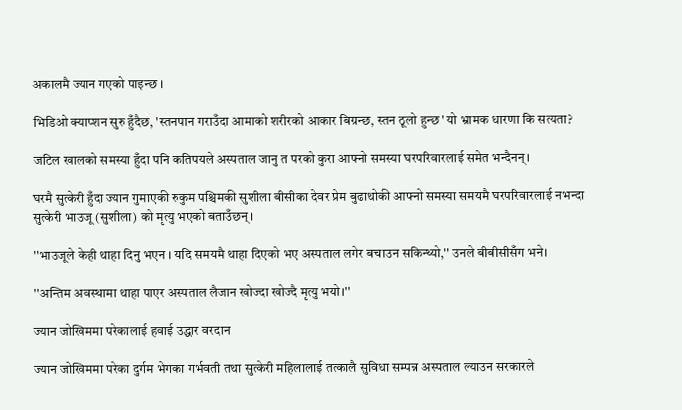अकालमै ज्यान गएको पाइन्छ ।

भिडिओ क्याप्शन सुरु हुँदैछ, 'स्तनपान गराउँदा आमाको शरीरको आकार बिग्रन्छ, स्तन ठूलो हुन्छ' यो भ्रामक धारणा कि सत्यता?

जटिल खालको समस्या हुँदा पनि कतिपयले अस्पताल जानु त परको कुरा आफ्नो समस्या घरपरिवारलाई समेत भन्दैनन्।

घरमै सुत्केरी हुँदा ज्यान गुमाएकी रुकुम पश्चिमकी सुशीला बीसीका देवर प्रेम बुढाथोकी आफ्नो समस्या समयमै घरपरिवारलाई नभन्दा सुत्केरी भाउजू (सुशीला) को मृत्यु भएको बताउँछन्।

''भाउजूले केही थाहा दिनु भएन । यदि समयमै थाहा दिएको भए अस्पताल लगेर बचाउन सकिन्थ्यो,'' उनले बीबीसीसँग भने।

''अन्तिम अवस्थामा थाहा पाएर अस्पताल लैजान खोज्दा खोज्दै मृत्यु भयो।''

ज्यान जोखिममा परेकालाई हवाई उद्धार वरदान

ज्यान जोखिममा परेका दुर्गम भेगका गर्भवती तथा सुत्केरी महिलालाई तत्कालै सुविधा सम्पन्न अस्पताल ल्याउन सरकारले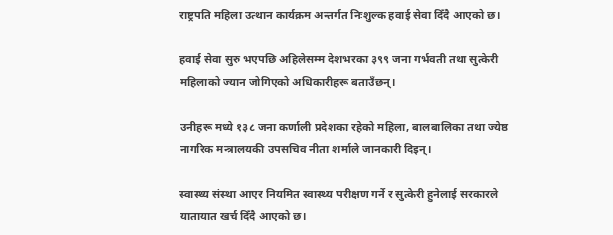राष्ट्रपति महिला उत्थान कार्यक्रम अन्तर्गत निःशुल्क हवाई सेवा दिँदै आएको छ।

हवाई सेवा सुरु भएपछि अहिलेसम्म देशभरका ३९९ जना गर्भवती तथा सुत्केरी महिलाको ज्यान जोगिएको अधिकारीहरू बताउँछन्।

उनीहरू मध्ये १३८ जना कर्णाली प्रदेशका रहेको महिला, बालबालिका तथा ज्येष्ठ नागरिक मन्त्रालयकी उपसचिव नीता शर्माले जानकारी दिइन्।

स्वास्थ्य संस्था आएर नियमित स्वास्थ्य परीक्षण गर्ने र सुत्केरी हुनेलाई सरकारले यातायात खर्च दिँदै आएको छ।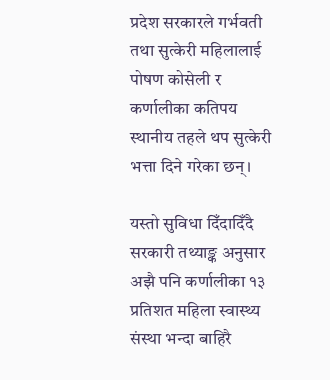प्रदेश सरकारले गर्भवती तथा सुत्केरी महिलालाई पोषण कोसेली र कर्णालीका कतिपय स्थानीय तहले थप सुत्केरी भत्ता दिने गरेका छन्।

यस्तो सुविधा दिँदादिँदै सरकारी तथ्याङ्क अनुसार अझै पनि कर्णालीका १३ प्रतिशत महिला स्वास्थ्य संस्था भन्दा बाहिरै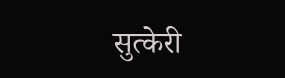सुत्केरी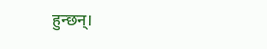हुन्छन्।